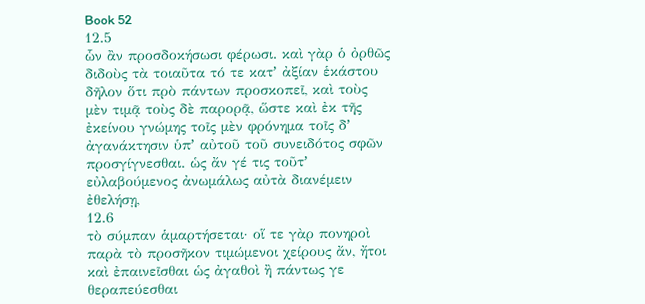Book 52
12.5
ὧν ἂν προσδοκήσωσι φέρωσι. καὶ γὰρ ὁ ὀρθῶς διδοὺς τὰ τοιαῦτα τό τε κατʼ ἀξίαν ἑκάστου δῆλον ὅτι πρὸ πάντων προσκοπεῖ, καὶ τοὺς μὲν τιμᾷ τοὺς δὲ παρορᾷ, ὥστε καὶ ἐκ τῆς ἐκείνου γνώμης τοῖς μὲν φρόνημα τοῖς δʼ ἀγανάκτησιν ὑπʼ αὐτοῦ τοῦ συνειδότος σφῶν προσγίγνεσθαι. ὡς ἄν γέ τις τοῦτʼ εὐλαβούμενος ἀνωμάλως αὐτὰ διανέμειν ἐθελήσῃ,
12.6
τὸ σύμπαν ἁμαρτήσεται· οἵ τε γὰρ πονηροὶ παρὰ τὸ προσῆκον τιμώμενοι χείρους ἄν, ἤτοι καὶ ἐπαινεῖσθαι ὡς ἀγαθοὶ ἢ πάντως γε θεραπεύεσθαι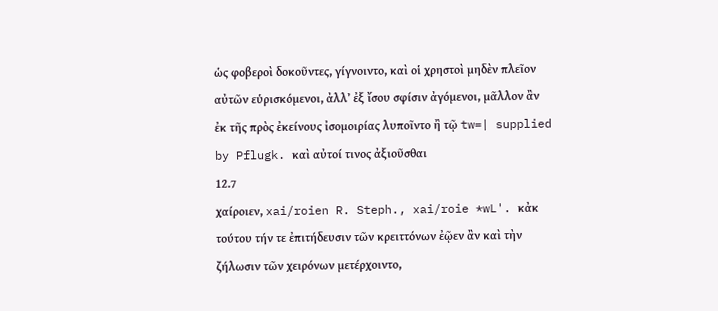ὡς φοβεροὶ δοκοῦντες, γίγνοιντο, καὶ οἱ χρηστοὶ μηδὲν πλεῖον αὐτῶν εὑρισκόμενοι, ἀλλʼ ἐξ ἴσου σφίσιν ἀγόμενοι, μᾶλλον ἂν ἐκ τῆς πρὸς ἐκείνους ἰσομοιρίας λυποῖντο ἢ τῷ tw=| supplied by Pflugk. καὶ αὐτοί τινος ἀξιοῦσθαι
12.7
χαίροιεν, xai/roien R. Steph., xai/roie *wL'. κἀκ τούτου τήν τε ἐπιτήδευσιν τῶν κρειττόνων ἐῷεν ἂν καὶ τὴν ζήλωσιν τῶν χειρόνων μετέρχοιντο,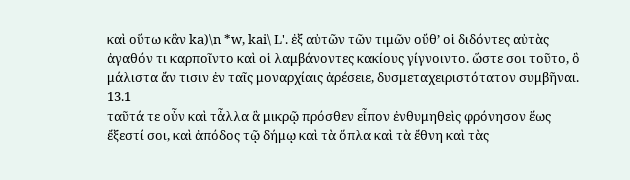καὶ οὕτω κἂν ka)\n *w, kai\ L'. ἐξ αὐτῶν τῶν τιμῶν οὔθʼ οἱ διδόντες αὐτὰς ἀγαθόν τι καρποῖντο καὶ οἱ λαμβάνοντες κακίους γίγνοιντο. ὥστε σοι τοῦτο, ὃ μάλιστα ἄν τισιν ἐν ταῖς μοναρχίαις ἀρέσειε, δυσμεταχειριστότατον συμβῆναι.
13.1
ταῦτά τε οὖν καὶ τἆλλα ἃ μικρῷ πρόσθεν εἶπον ἐνθυμηθεὶς φρόνησον ἕως ἔξεστί σοι, καὶ ἀπόδος τῷ δήμῳ καὶ τὰ ὅπλα καὶ τὰ ἔθνη καὶ τὰς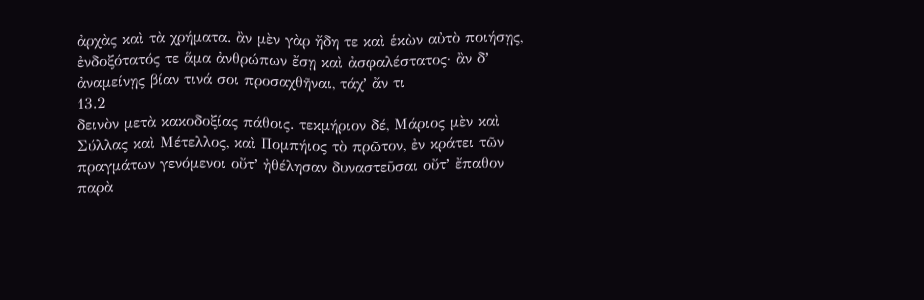ἀρχὰς καὶ τὰ χρήματα. ἂν μὲν γὰρ ἤδη τε καὶ ἑκὼν αὐτὸ ποιήσῃς, ἐνδοξότατός τε ἅμα ἀνθρώπων ἔσῃ καὶ ἀσφαλέστατος· ἂν δʼ ἀναμείνῃς βίαν τινά σοι προσαχθῆναι, τάχʼ ἄν τι
13.2
δεινὸν μετὰ κακοδοξίας πάθοις. τεκμήριον δέ, Μάριος μὲν καὶ Σύλλας καὶ Μέτελλος, καὶ Πομπήιος τὸ πρῶτον, ἐν κράτει τῶν πραγμάτων γενόμενοι οὔτʼ ἠθέλησαν δυναστεῦσαι οὔτʼ ἔπαθον παρὰ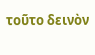τοῦτο δεινὸν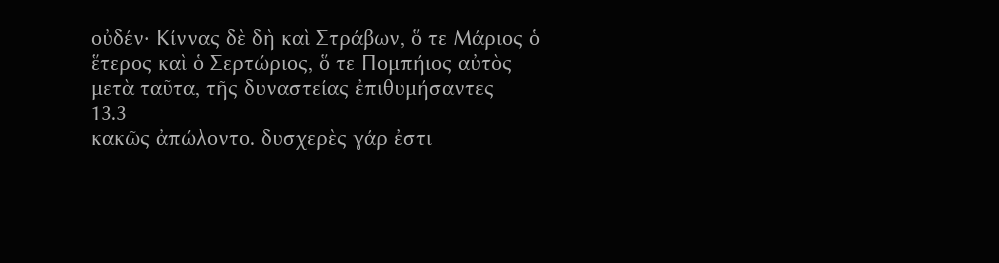οὐδέν· Κίννας δὲ δὴ καὶ Στράβων, ὅ τε Μάριος ὁ ἕτερος καὶ ὁ Σερτώριος, ὅ τε Πομπήιος αὐτὸς μετὰ ταῦτα, τῆς δυναστείας ἐπιθυμήσαντες
13.3
κακῶς ἀπώλοντο. δυσχερὲς γάρ ἐστι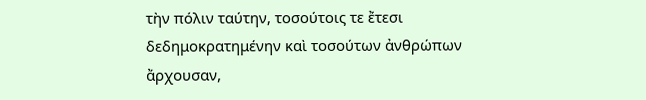τὴν πόλιν ταύτην, τοσούτοις τε ἔτεσι δεδημοκρατημένην καὶ τοσούτων ἀνθρώπων ἄρχουσαν,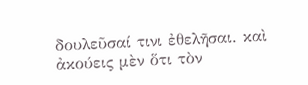δουλεῦσαί τινι ἐθελῆσαι. καὶ ἀκούεις μὲν ὅτι τὸν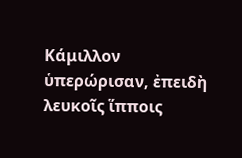Κάμιλλον ὑπερώρισαν, ἐπειδὴ λευκοῖς ἵπποις